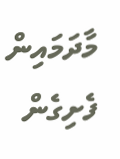މާދަމައިން ފެށިގެން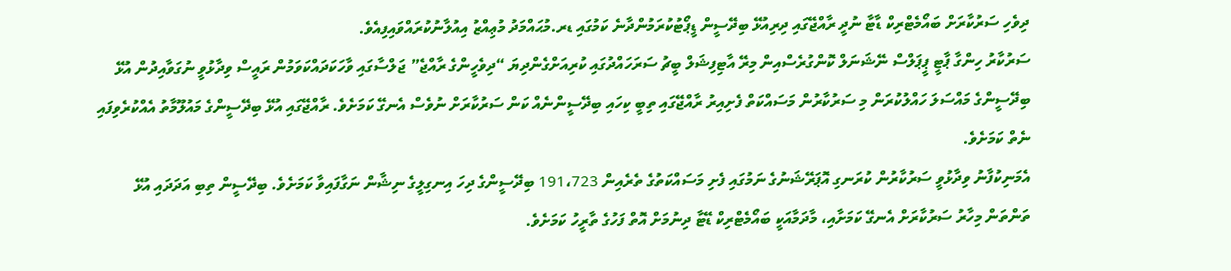ދިވެހި ސަރުކާރަށް ބައޯމެޓްރިކް ޑާޓާ ނުދީ ރާއްޖޭގައި ދިރިއުޅޭ ބިދޭސީން ޑީޕޯޓުކުރަމުންދާނެ ކަމުގައި ޑރ.މުޙައްމަދު މުޢިއްޒު އިއުލާނުކުރައްވައިފިއެވެ.
ސަރުކާރު ހިންގާ ޕާޓީ ޕީޕަލްސް ނޭޝަނަލް ކޮންގުރެސްއިން މިރޭ އާޓިފިޝަލް ބީޗު ސަރަހައްދުގައި ކުރިއަށްގެންދިޔަ “ދިވެހީންގެ ރާއްޖެ” ޖަލްސާގައި ވާހަކަދައްކަވަމުން ރައީސް ވިދާޅުވީ ނުގަވާއިދުން އުޅޭ ބިދޭސީންގެ މައްސަލަ ހައްލުކުރަން މި ސަރުކާރުން މަސައްކަތް ފެށިއިރު ރާއްޖޭގައި ތިބީ ކިހައި ބިދޭސީންނެއް ކަން ސަރުކާރަށް ނުވެސް އެނގޭ ކަމަށެވެ. ރާއްޖޭގައި އުޅޭ ބިދޭސީންގެ މައުލޫމާތު އެއްކުރެވިފައި ނެތް ކަމަށެވެ.
އެމަނިކުފާނު ވިދާޅުވީ ސަރުކާރުން ކުރަނގި އޮޕަރޭޝަނުގެ ނަމުގައި ފެށި މަސައްކަތުގެ ތެރެއިން 191،723 ބިދޭސީންގެ ދިހަ އިނގިލީގެ ނިޝާން ނަގާފައިވާ ކަމަށެވެ. ބިދޭސީން ތިބި އަދަދައި އުޅޭ ތަންތަން މިހާރު ސަރުކާރަށް އެނގޭ ކަމަށާއި، މާދަމާއަކީ ބައޯމެޓްރިކް ޑޭޓާ ދިނުމަށް އޮތް ފަހުގެ ތާރީހު ކަމަށެވެ.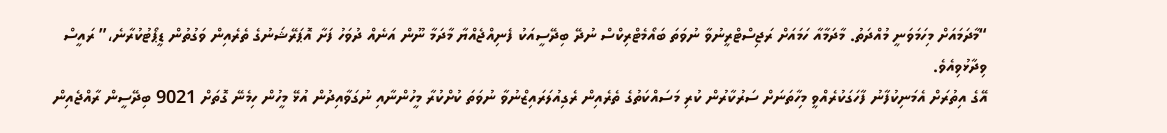“މާދަމައަށް މިހަމަވަނީ މުއްދަތު. މާދަމާއާ ހަމައަށް ރަޖިސްޓްރީނުވާ ނުވަތަ ބައޯމެޓްރިކްސް ނުދޭ ބިދޭސީއަކު ފެނިއްޖެއްޔާ މާދަމާ ނޫން އަނެއް ދުވަހު ފަށާ އޮޕަރޭޝަނުގެ ތެރެއިން ވަގުތުން ޑީޕޯޓުކުރާނެ،” ރައީސް ވިދާޅުވިއެވެ.
އޭގެ އިތުރަށް އެމަނިކުފާނު ފާހަގަކުރެއްވީ މިހާތަނަށް ސަރުކާރުން ކުރި މަސައްކަތުގެ ތެރެއިން ރެގިއުލަރައިޒްނުވާ ނުވަތަ ކުށްކުރާ މީހުންނާއި ނުގަވާއިދުން އުޅޭ މީހުން ހިމެނޭ ގޮތަށް 9021 ބިދޭސީން ރާއްޖެއިން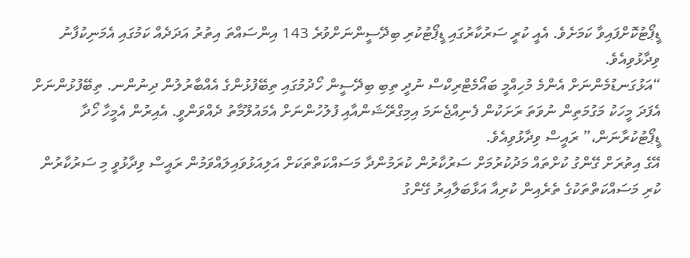ޑީޕޯޓުކޮށްފައިވާ ކަމަށެވެ. އެއީ ކުރީ ސަރުކާރުގައި ޑީޕޯޓުކުރި ބިދޭސީންނަށްވުރެ 143 އިންސައްތަ އިތުރު އަދަދެއް ކަމުގައި އެމަނިކުފާނު ވިދާޅުވިއެވެ.
“އަޅުގަނޑުމެންނަށް އެންމެ މުހިއްމީ ބައޯމެޓްރިކްސް ނުދީ ތިބި ބިދޭސީން ހޯދުމުގައި ތިބޭފުޅުންގެ އެއްބާރުލުން ދިނުންނ. ތިބޭފުޅުންނަށް އެފަދަ މީހަކު މަގުމަތިން ނުވަތަ ރަށަކުން ފެނިއްޖެނަމަ އިމިގްރޭޝަންއާއި ފުލުހުންނަށް އެމައުލޫމާތު ދެއްވަންވީ. އެއިރުން އެމީހާ ހޯދާ ޑީޕޯޓުކުރާނަން،” ރައީސް ވިދާޅުވިއެވެ.
އޭގެ އިތުރަށް ގޭންގު ކުށްތައް މަދުކުރުމަށް ސަރުކާރުން ކުރަމުންދާ މަސައްކަތްތަކަށް އަލިއަޅުވައިލައްވަމުން ރައީސް ވިދާޅުވީ މި ސަރުކާރުން ކުރި މަސައްކަތްތަކުގެ ތެރެއިން ކުރިއާ އަޅާބަލާއިރު ގޭންގު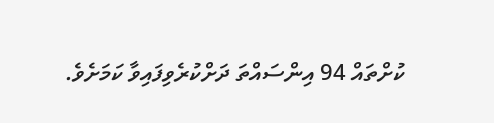ކުށްތައް 94 އިންސައްތަ ދަށްކުރެވިފައިވާ ކަމަށެވެ.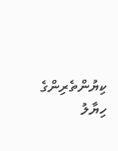ކިޔުންތެރިންގެ ހިޔާލު